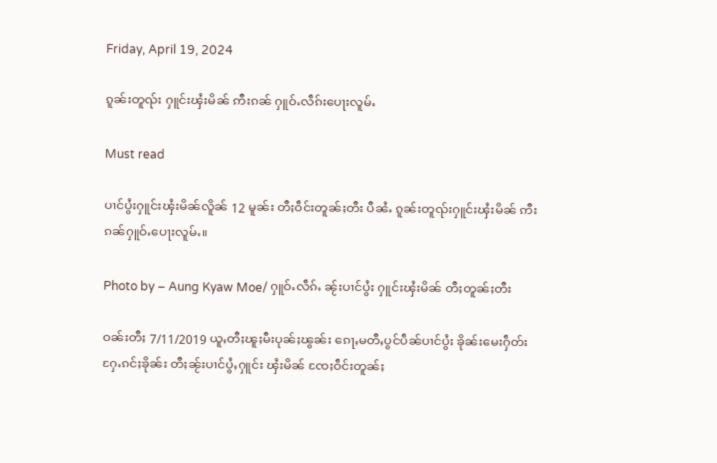Friday, April 19, 2024

ၵူၼ်းတူၺ်း ႁူင်းၾႆးမိၼ် ဢီးၵၼ် ႁူဝ်ႉလဵၵ်းပေႃးလူမ်ႉ

Must read

ပၢင်ပွႆးႁူင်းၾႆးမိၼ်လိူၼ် 12 မူၼ်း တီႈဝဵင်းတူၼ်ႈတီး ပီၼႆႉ ၵူၼ်းတူၺ်းႁူင်းၾႆးမိၼ် ဢီးၵၼ်ႁူဝ်ႉပေႃးလူမ်ႉ။

Photo by – Aung Kyaw Moe/ ႁူဝ်ႉလဵၵ်ႉ ၼႂ်းပၢင်ပွႆး ႁူင်းၾႆးမိၼ် တီႈတူၼ်ႈတီး

ဝၼ်းတီႈ 7/11/2019 ယူႇတီႈၽူႈမီးပုၼ်ႈၽွၼ်း ၵေႃႇမတီႇပွင်ပဵၼ်ပၢင်ပွႆး ၶိုၼ်းမေးႁဵတ်းႁႄႉၵင်ႈၶိုၼ်း တီႈၼႂ်းပၢင်ပွႆႇႁူင်း ၾႆးမိၼ် ၸႄႈဝဵင်းတူၼ်ႈ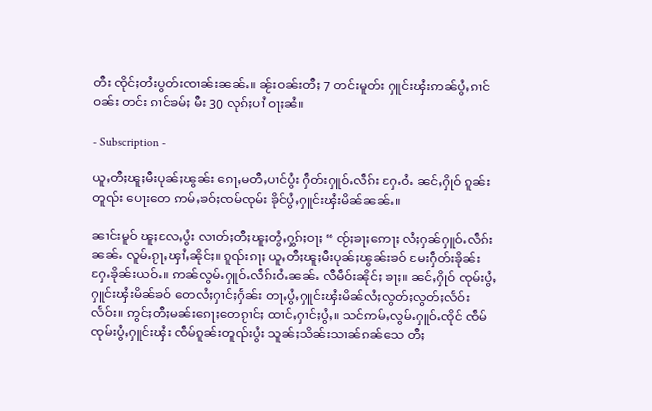တီး ၸိုင်ႈတႆးပွတ်းၸၢၼ်းၼၼ်ႉ။ ၼႂ်းဝၼ်းတီႈ 7 တင်းမူတ်း ႁူင်းၾႆးဢၼ်ပွႆႇၵၢင်ဝၼ်း တင်း ၵၢင်ၶမ်ႈ မီး 30 လုၵ်ႈပၢႆ ဝႃႈၼႆ။

- Subscription -

ယူႇတီႈၽူႈမီးပုၼ်ႈၽွၼ်း ၵေႃႇမတီႇပၢင်ပွႆး ႁဵတ်းႁူဝ်ႉလဵၵ်း ႁႄႉဝႆႉ ၼင်ႇႁိုဝ် ၵူၼ်းတူၺ်း ပေႃးတေ ဢမ်ႇၶဝ်ႈၸမ်ၸုမ်း ၶိုင်ပွႆႇႁူင်းၾႆးမိၼ်ၼၼ်ႉ။

ၼၢင်းမူဝ် ၽူႈလႄႇပွႆး လၢတ်ႈတီႈၽူႈတွႆႇႁွၵ်ႈဝႃႈ “ ၸႂ်ႈၶႃႈဢေႃႈ လႆႈႁၼ်ႁူဝ်ႉလဵၵ်းၼၼ်ႉ လူမ်ႉၵႂႃႇၾၢႆႇၼိုင်ႈ။ ၵူၺ်းၵႃႈ ယူႇတီႈၽူႈမီးပုၼ်ႈၽွၼ်းၶဝ် မႄးႁဵတ်းၶိုၼ်း ႁႄႉၶိုၼ်းယဝ်ႉ။ ဢၼ်လွမ်ႉႁူဝ်ႉလဵၵ်းဝႆႉၼၼ်ႉ လီမဵဝ်းၼိုင်ႈ ၶႃႈ။ ၼင်ႇႁိုဝ် ၸုမ်းပွႆႇႁူင်းၾႆးမိၼ်ၶဝ် တေလႆႈႁၢင်ႈႁႅၼ်း တႃႇပွႆႇႁူင်းၾႆးမိၼ်လႆႈလွတ်ႈလွတ်ႈလႅဝ်းလႅဝ်း။ ဢွင်ႈတီႈမၼ်းၵေႃႈတေၵႂၢင်ႈ ထၢင်ႇႁၢင်ႈပွႆႇ။ သင်ဢမ်ႇလွမ်ႉႁူဝ်ႉၸိုင် ၸဵမ်ၸုမ်းပွႆႇႁူင်းၾႆး ၸဵမ်ၵူၼ်းတူၺ်းပွႆး သူၼ်ႈသိၼ်းသၢၼ်ၵၼ်သေ တီႈ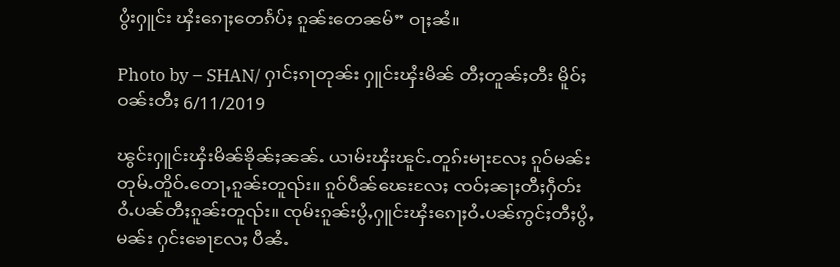ပွႆးႁူင်း ၾႆးၵေႃႈတေၵႅပ်ႈ ၵူၼ်းတေၼမ်” ဝႃႈၼႆ။

Photo by – SHAN/ ႁၢင်ႈၵႃတုၼ်း ႁူင်းၾႆးမိၼ် တီႈတူၼ်ႈတီး မိူဝ်ႈဝၼ်းတီႈ 6/11/2019

ၽွင်းႁူင်းၾႆးမိၼ်ၶိုၼ်ႈၼၼ်ႉ ယၢမ်းၾႆးၽူင်ႉတူၵ်းမႃးလႄႈ ၵူဝ်မၼ်းတုမ်ႉတိူဝ်ႉတေႃႇၵူၼ်းတူၺ်း။ ၵူဝ်ပဵၼ်ၽေးလႄႈ ၸဝ်ႈၼႃႈတီႈႁဵတ်းဝႆႉပၼ်တီႈၵူၼ်းတူၺ်း။ ၸုမ်းၵူၼ်းပွႆႇႁူင်းၾႆးၵေႃႈဝႆႉပၼ်ဢွင်ႈတီႈပွႆႇမၼ်း ႁင်းၶေႃလႄႈ ပီၼႆႉ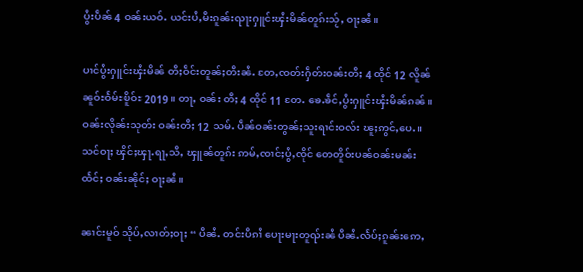ပွႆးပဵၼ် 4 ဝၼ်းယဝ်ႉ ယင်းပႆႇမီးၵူၼ်းၺႃးႁူင်းၾႆးမိၼ်တူၵ်းသႂ်ႇ ဝႃႈၼႆ။

ပၢင်ပွႆးႁူင်းၾႆးမိၼ် တီႈဝဵင်းတူၼ်ႈတီးၼႆႉ တႄႇၸတ်းႁဵတ်းဝၼ်းတီႈ 4 ထိုင် 12 လိူၼ်ၼူဝ်ႊဝႅမ်ႊၿိူဝ်ႊ 2019။ တႃႇ ဝၼ်း တီႈ 4 ထိုင် 11 တႄႉ ၶေႉၶဵင်ႇပွႆးႁူင်းၾႆးမိၼ်ၵၼ်။ ဝၼ်းလိုၼ်းသုတ်း ဝၼ်းတီႈ 12 သမ်ႉ ပဵၼ်ဝၼ်းတွၼ်ႈသူးရၢင်းဝလ်း ၽူႈဢွင်ႇပေႉ။ သင်ဝႃႈ ၾိင်ႈၾႃႉရႃႇသီႇ ၾူၼ်တူၵ်း ဢမ်ႇၸၢင်ႈပွႆႇၸိုင် တေတိူဝ်းပၼ်ဝၼ်းမၼ်းထႅင်ႈ ဝၼ်းၼိုင်ႈ ဝႃႈၼႆ။

ၼၢင်းမူဝ် သိုပ်ႇလၢတ်ႈဝႃႈ “ ပီၼႆႉ တင်းပီၵၢႆ ပေႃးမႃးတူၺ်းၼႆ ပီၼႆႉလႅပ်ႈၵူၼ်းဢေႇ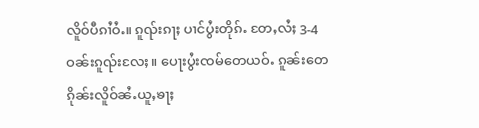လိူဝ်ပီၵၢႆဝႆႉ။ ၵူၺ်းၵႃႈ ပၢင်ပွႆးတိုၵ်ႉ တႄႇလႆႈ 3-4 ဝၼ်းၵူၺ်းလႄႈ။ ပေႃးပွႆးၸမ်တေယဝ်ႉ ၵူၼ်းတေၵိုၼ်းလိူဝ်ၼႆႉယူႇၶႃႈ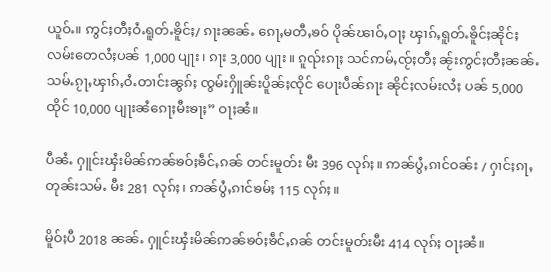ယူဝ်ႉ။ ဢွင်ႈတီႈဝႆႉရူတ်ႉၶိူင်ႈ/ ၵႃးၼၼ်ႉ ၵေႃႇမတီႇၶဝ် ပိုၼ်ၽၢဝ်ႇဝႃႈ ၾၢၵ်ႇရူတ်ႉၶိူင်ႈၼိုင်ႈလမ်းတေလႆႈပၼ် 1,000 ပျႃး၊ ၵႃး 3,000 ပျႃး။ ၵူၺ်းၵႃႈ သင်ဢမ်ႇၸႂ်ႈတီႈ ၼႂ်းဢွင်ႈတီႈၼၼ်ႉ သမ်ႉၵႂႃႇၾၢၵ်ႇဝႆႉတၢင်းၼွၵ်ႈ ၸွမ်းႁိူၼ်းပိူၼ်ႈၸိုင် ပေႃးပဵၼ်ၵႃး ၼိုင်ႈလမ်းလႆႈ ပၼ် 5,000 ထိုင် 10,000 ပျႃးၼႆၵေႃႈမီးၶႃႈ” ဝႃႈၼႆ။

ပီၼႆႉ ႁူင်းၾႆးမိၼ်ဢၼ်ၶဝ်ႈၶဵင်ႇၵၼ် တင်းမူတ်း မီး 396 လုၵ်ႈ။ ဢၼ်ပွႆႇၵၢင်ဝၼ်း / ႁၢင်ႈၵႃႇတုၼ်းသမ်ႉ မီး 281 လုၵ်ႈ၊ ဢၼ်ပွႆႇၵၢင်ၶမ်ႈ 115 လုၵ်ႈ။

မိူဝ်ႈပီ 2018 ၼၼ်ႉ ႁူင်းၾႆးမိၼ်ဢၼ်ၶဝ်ႈၶဵင်ႇၵၼ် တင်းမူတ်းမီး 414 လုၵ်ႈ ဝႃႈၼႆ။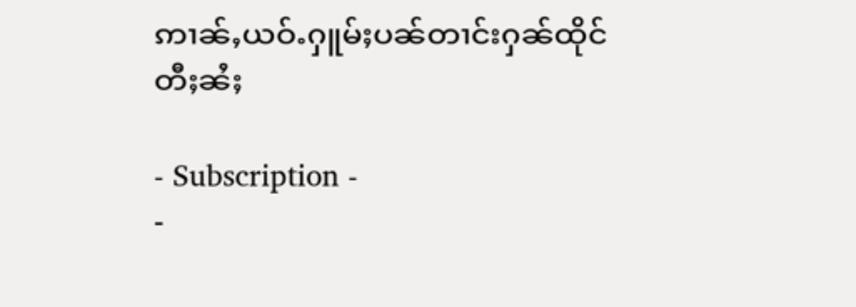ဢၢၼ်ႇယဝ်ႉႁူမ်ႈပၼ်တၢင်းႁၼ်ထိုင်တီႈၼႆႈ

- Subscription -
-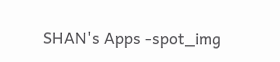SHAN's Apps -spot_img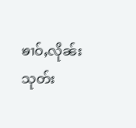ၶၢဝ်ႇလိုၼ်းသုတ်း